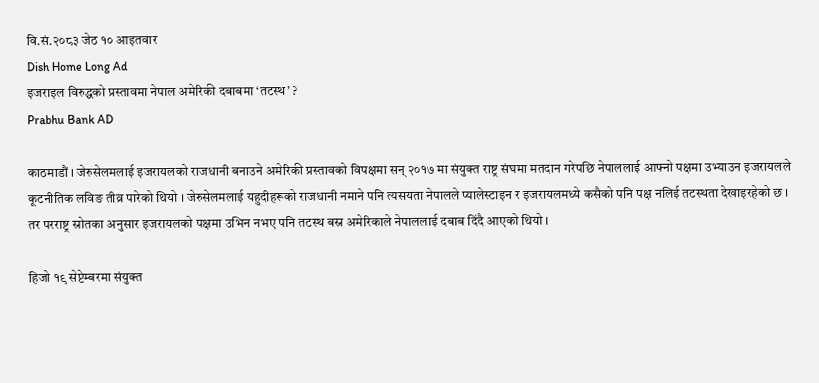वि.सं.२०८३ जेठ १० आइतवार
Dish Home Long Ad
इजराइल विरुद्धको प्रस्तावमा नेपाल अमेरिकी दबाबमा ‘तटस्थ’ ?
Prabhu Bank AD

काठमाडौं । जेरुसेलमलाई इजरायलको राजधानी बनाउने अमेरिकी प्रस्तावको विपक्षमा सन् २०१७ मा संयुक्त राष्ट्र संघमा मतदान गरेपछि नेपाललाई आफ्नो पक्षमा उभ्याउन इजरायलले कूटनीतिक लविङ तीव्र पारेको थियो । जेरुसेलमलाई यहुदीहरूको राजधानी नमाने पनि त्यसयता नेपालले प्यालेस्टाइन र इजरायलमध्ये कसैको पनि पक्ष नलिई तटस्थता देखाइरहेको छ । तर परराष्ट्र स्रोतका अनुसार इजरायलको पक्षमा उभिन नभए पनि तटस्थ बस्न अमेरिकाले नेपाललाई दबाब दिंदै आएको थियो ।

हिजो १९ सेप्टेम्बरमा संयुक्त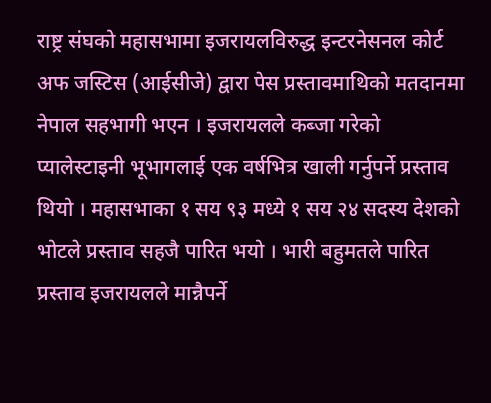राष्ट्र संघको महासभामा इजरायलविरुद्ध इन्टरनेसनल कोर्ट अफ जस्टिस (आईसीजे) द्वारा पेस प्रस्तावमाथिको मतदानमा नेपाल सहभागी भएन । इजरायलले कब्जा गरेको प्यालेस्टाइनी भूभागलाई एक वर्षभित्र खाली गर्नुपर्ने प्रस्ताव थियो । महासभाका १ सय ९३ मध्ये १ सय २४ सदस्य देशको भोटले प्रस्ताव सहजै पारित भयो । भारी बहुमतले पारित प्रस्ताव इजरायलले मान्नैपर्ने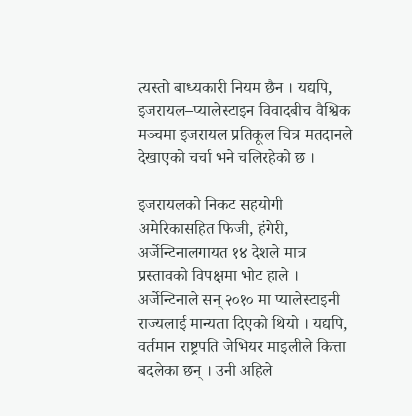त्यस्तो बाध्यकारी नियम छैन । यद्यपि, इजरायल–प्यालेस्टाइन विवादबीच वैश्विक मञ्चमा इजरायल प्रतिकूल चित्र मतदानले देखाएको चर्चा भने चलिरहेको छ ।

इजरायलको निकट सहयोगी अमेरिकासहित फिजी, हंगेरी, अर्जेन्टिनालगायत १४ देशले मात्र प्रस्तावको विपक्षमा भोट हाले । अर्जेन्टिनाले सन् २०१० मा प्यालेस्टाइनी राज्यलाई मान्यता दिएको थियो । यद्यपि, वर्तमान राष्ट्रपति जेभियर माइलीले कित्ता बदलेका छन् । उनी अहिले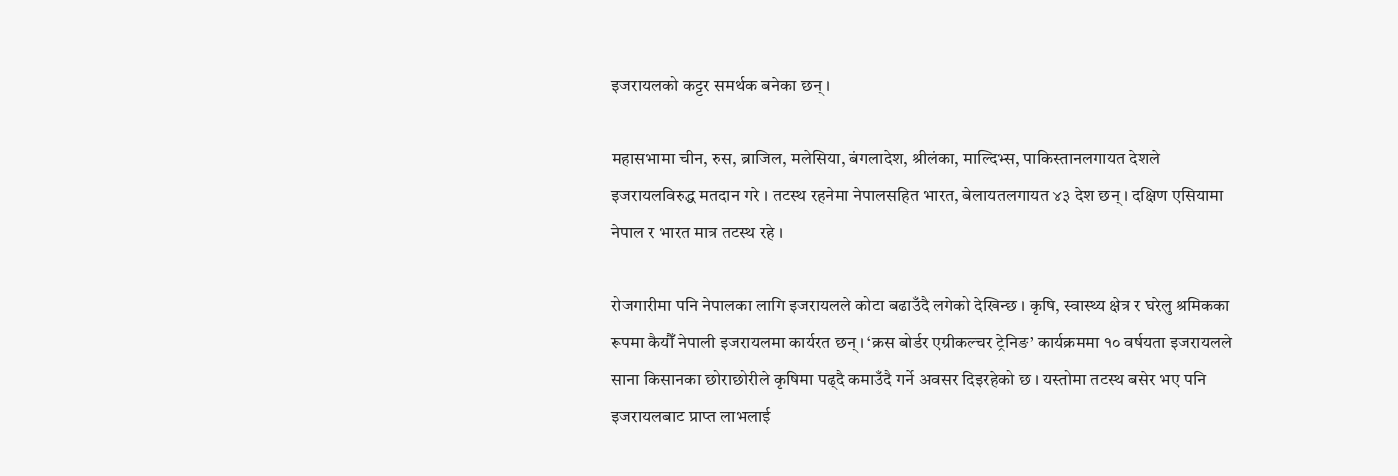इजरायलको कट्टर समर्थक बनेका छन् ।

महासभामा चीन, रुस, ब्राजिल, मलेसिया, बंगलादेश, श्रीलंका, माल्दिभ्स, पाकिस्तानलगायत देशले इजरायलविरुद्ध मतदान गरे । तटस्थ रहनेमा नेपालसहित भारत, बेलायतलगायत ४३ देश छन् । दक्षिण एसियामा नेपाल र भारत मात्र तटस्थ रहे ।

रोजगारीमा पनि नेपालका लागि इजरायलले कोटा बढाउँदै लगेको देखिन्छ । कृषि, स्वास्थ्य क्षेत्र र घरेलु श्रमिकका रूपमा कैयौँ नेपाली इजरायलमा कार्यरत छन् । ‘क्रस बोर्डर एग्रीकल्चर ट्रेनिङ’ कार्यक्रममा १० वर्षयता इजरायलले साना किसानका छोराछोरीले कृषिमा पढ्दै कमाउँदै गर्ने अवसर दिइरहेको छ । यस्तोमा तटस्थ बसेर भए पनि इजरायलबाट प्राप्त लाभलाई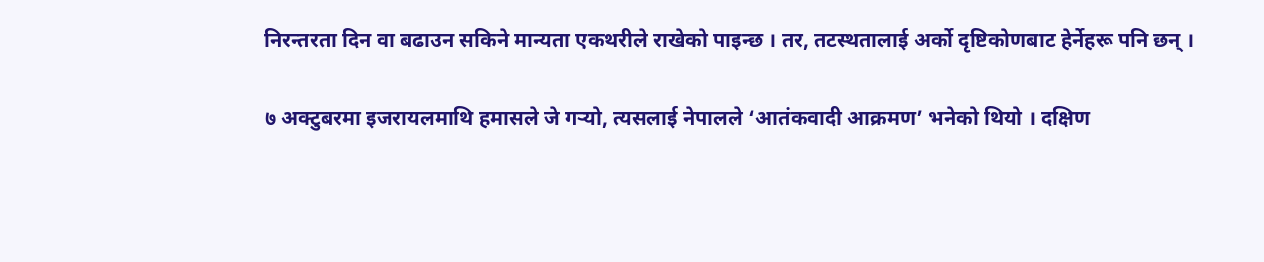निरन्तरता दिन वा बढाउन सकिने मान्यता एकथरीले राखेको पाइन्छ । तर, तटस्थतालाई अर्को दृष्टिकोणबाट हेर्नेहरू पनि छन् ।

७ अक्टुबरमा इजरायलमाथि हमासले जे गर्‍यो, त्यसलाई नेपालले ‘आतंकवादी आक्रमण’ भनेको थियो । दक्षिण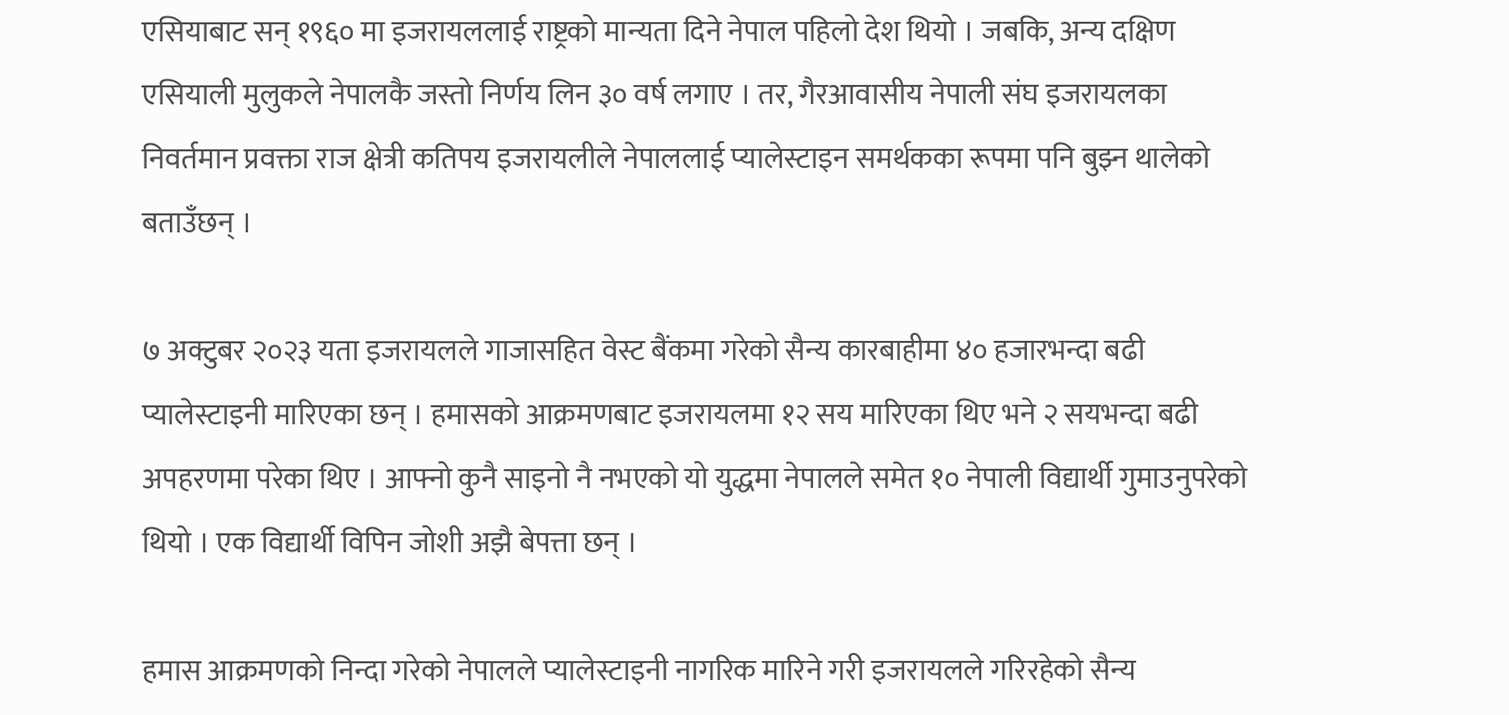एसियाबाट सन् १९६० मा इजरायललाई राष्ट्रको मान्यता दिने नेपाल पहिलो देश थियो । जबकि, अन्य दक्षिण एसियाली मुलुकले नेपालकै जस्तो निर्णय लिन ३० वर्ष लगाए । तर, गैरआवासीय नेपाली संघ इजरायलका निवर्तमान प्रवक्ता राज क्षेत्री कतिपय इजरायलीले नेपाललाई प्यालेस्टाइन समर्थकका रूपमा पनि बुझ्न थालेको बताउँछन् ।

७ अक्टुबर २०२३ यता इजरायलले गाजासहित वेस्ट बैंकमा गरेको सैन्य कारबाहीमा ४० हजारभन्दा बढी प्यालेस्टाइनी मारिएका छन् । हमासको आक्रमणबाट इजरायलमा १२ सय मारिएका थिए भने २ सयभन्दा बढी अपहरणमा परेका थिए । आफ्नो कुनै साइनो नै नभएको यो युद्धमा नेपालले समेत १० नेपाली विद्यार्थी गुमाउनुपरेको थियो । एक विद्यार्थी विपिन जोशी अझै बेपत्ता छन् ।

हमास आक्रमणको निन्दा गरेको नेपालले प्यालेस्टाइनी नागरिक मारिने गरी इजरायलले गरिरहेको सैन्य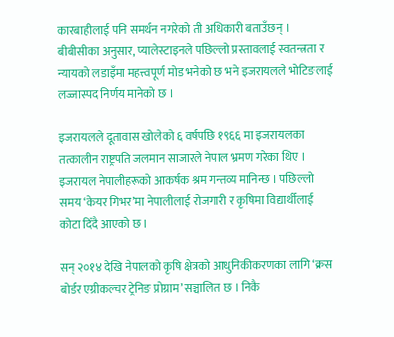कारबाहीलाई पनि समर्थन नगरेको ती अधिकारी बताउँछन् । बीबीसीका अनुसार, प्यालेस्टाइनले पछिल्लो प्रस्तावलाई स्वतन्त्रता र न्यायको लडाइँमा महत्त्वपूर्ण मोड भनेको छ भने इजरायलले भोटिङलाई लज्जास्पद निर्णय मानेको छ ।

इजरायलले दूतावास खोलेको ६ वर्षपछि १९६६ मा इजरायलका तत्कालीन राष्ट्रपति जलमान साजारले नेपाल भ्रमण गरेका थिए । इजरायल नेपालीहरूको आकर्षक श्रम गन्तव्य मानिन्छ । पछिल्लो समय ‘केयर गिभर’मा नेपालीलाई रोजगारी र कृषिमा विद्यार्थीलाई कोटा दिँदै आएको छ ।

सन् २०१४ देखि नेपालको कृषि क्षेत्रको आधुनिकीकरणका लागि ‘क्रस बोर्डर एग्रीकल्चर ट्रेनिङ प्रोग्राम’ सञ्चालित छ । निकै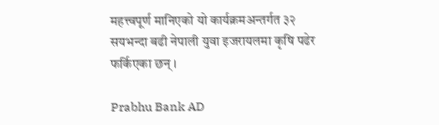महत्त्वपूर्ण मानिएको यो कार्यक्रमअन्तर्गत ३२ सयभन्दा बढी नेपाली युवा इजरायलमा कृषि पढेर फर्किएका छन् ।

Prabhu Bank AD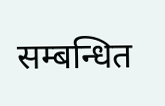सम्बन्धित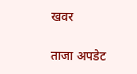खवर

ताजा अपडेट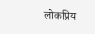लोकप्रिय